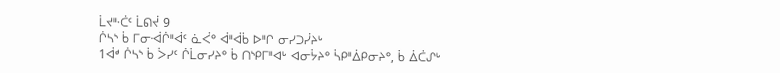ᒫᔪᐦᐧᑖᑦ ᒫᕠᔫ 9
ᒌᓴᔅ ᑳ ᒥᓂᐙᒌᐦᐋᑦ ᓈᐹᐤ ᐋᐦᐋᑳ ᐅᐦᒋ ᓂᓯᑐᓰᔨᒡ
1ᐋᒄ ᒌᓴᔅ ᑳ ᐴᓯᑦ ᒌᒫᓂᓯᔨᐤ ᑳ ᑎᔅᑭᒥᐦᐊᒡ ᐊᓂᔮᔨᐤ ᓵᑭᐦᐄᑭᓂᔨᐤ, ᑳ ᐄᑖᔑᒡ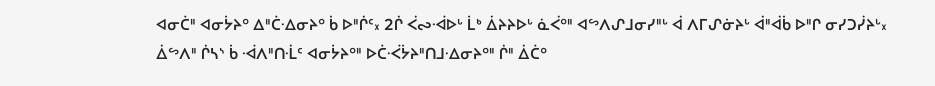ᐊᓂᑖᐦ ᐊᓂᔮᔨᐤ ᐃᐦᑖᐎᓂᔨᐤ ᑳ ᐅᐦᒌᑦ᙮ 2ᒌ ᐹᔓᐙᐅᒡ ᒫᒃ ᐄᔨᔨᐅᒡ ᓈᐹᐤᐦ ᐊᔥᐱᔑᒧᓂᓯᐦᒡ ᐋ ᐱᒥᔑᓃᔨᒡ ᐋᐦᐋᑳ ᐅᐦᒋ ᓂᓯᑐᓰᔨᒡ᙮ ᐄᔥᐱᐦ ᒌᓴᔅ ᑳ ᐙᐱᐦᑎᒸᑦ ᐊᓂᔮᔨᐤᐦ ᐅᑖᑆᔮᔨᐦᑎᒧᐎᓂᔨᐤᐦ ᒌᐦ ᐄᑖᐤ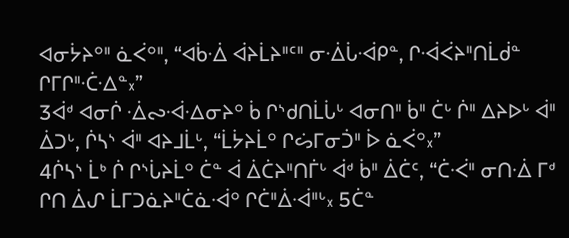ᐊᓂᔮᔨᐤᐦ ᓈᐹᐤᐦ, “ᐊᑳᐐ ᐋᔨᒫᔨᐦᑦᐦ ᓂᐐᒑᐙᑭᓐ, ᒋᐙᐹᔨᐦᑎᒫᑰᓐ ᒋᒥᒋᐦᑣᐎᓐ᙮”
3ᐋᒄ ᐊᓂᒌ ᐐᔓᐙᐎᓂᔨᐤ ᑳ ᒋᔅᑯᑎᒫᒑᒡ ᐊᓂᑎᐦ ᑳᐦ ᑖᒡ ᒌᐦ ᐃᔨᐅᒡ ᐋᐦ ᐄᑐᒡ, ᒌᓴᔅ ᐋᐦ ᐊᔨᒧᒫᒡ, “ᒫᔮᔨᒫᐤ ᒋᔖᒥᓂᑑᐦ ᐆ ᓈᐹᐤ᙮”
4ᒌᓴᔅ ᒫᒃ ᒌ ᒋᔅᒑᔨᒫᐤ ᑖᓐ ᐋ ᐄᑖᔨᐦᑎᒦᒡ ᐋᒄ ᑳᐦ ᐄᑖᑦ, “ᑖᑆᐦ ᓂᑎᐐ ᒥᒄ ᒋᑎ ᐄᔑ ᒫᒥᑐᓈᔨᐦᑖᓈᐙᐤ ᒋᑖᐦᐄᐙᐦᒡ᙮ 5ᑖᓐ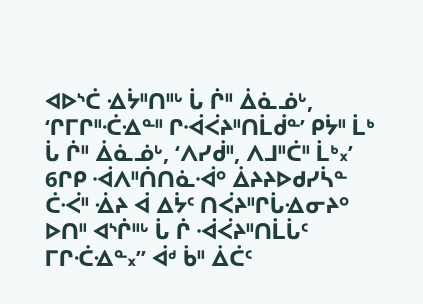ᐊᐅᔅᑖ ᐎᔮᐦᑎᐦᒡ ᒑ ᒌᐦ ᐄᓈᓅᒡ, ‘ᒋᒥᒋᐦᑣᐎᓐᐦ ᒋᐙᐹᔨᐦᑎᒫᑰᓐ’ ᑭᔮᐦ ᒫᒃ ᒑ ᒌᐦ ᐄᓈᓅᒡ, ‘ᐱᓯᑰᐦ, ᐱᒧᐦᑖᐦ ᒫᒃ᙮’ 6ᒋᑭ ᐙᐱᐦᑏᑎᓈᐙᐤ ᐄᔨᔨᐅᑯᓯᓵᓐ ᑖᑆᐦ ᐐᔨ ᐋ ᐃᔮᑦ ᑎᐹᔨᐦᒋᒑᐎᓂᔨᐤ ᐅᑎᐦ ᐊᔅᒌᐦᒡ ᒑ ᒌ ᐙᐹᔨᐦᑎᒫᒑᑦ ᒥᒋᑣᐎᓐ᙮” ᐋᒄ ᑳᐦ ᐄᑖᑦ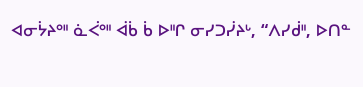ᐊᓂᔮᔨᐤᐦ ᓈᐹᐤᐦ ᐋᑳ ᑳ ᐅᐦᒋ ᓂᓯᑐᓰᔨᒡ, “ᐱᓯᑰᐦ, ᐅᑎᓐ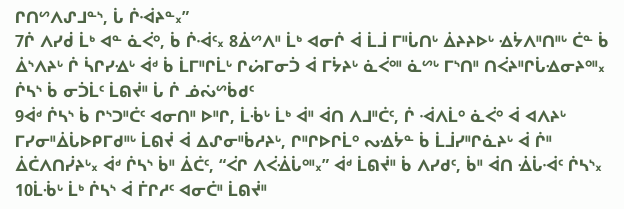ᒋᑎᔥᐱᔑᒧᓐᔅ, ᒑ ᒌᐙᔨᓐ᙮”
7ᒌ ᐱᓯᑰ ᒫᒃ ᐊᓐ ᓈᐹᐤ, ᑳ ᒌᐙᑦ᙮ 8ᐄᔥᐱᐦ ᒫᒃ ᐊᓂᒌ ᐋ ᒫᒨ ᒥᐦᒑᑎᒡ ᐄᔨᔨᐅᒡ ᐎᔮᐱᐦᑎᐦᒡ ᑖᓐ ᑳ ᐄᔅᐱᔨᒡ ᒌ ᓵᒋᓯᐎᒡ ᐋᒄ ᑳ ᒫᒥᐦᒋᒫᒡ ᒋᔖᒥᓂᑑ ᐋ ᒥᔮᔨᒡ ᓈᐹᐤᐦ ᓈᔥᒡ ᒥᔅᑎᐦ ᑎᐹᔨᐦᒋᒑᐎᓂᔨᐤᐦ᙮
ᒌᓴᔅ ᑳ ᓂᑑᒫᑦ ᒫᕠᔫᐦ ᒑ ᒌ ᓅᔔᔥᑳᑯᑦ
9ᐋᒄ ᒌᓴᔅ ᑳ ᒋᔅᑐᐦᑖᑦ ᐊᓂᑎᐦ ᐅᐦᒋ, ᒫᒀᒡ ᒫᒃ ᐋᐦ ᐋᑎ ᐱᒧᐦᑖᑦ, ᒌ ᐙᐱᒫᐤ ᓈᐹᐤ ᐋ ᐊᐱᔨᒡ ᒥᓯᓂᐦᐄᒑᐅᑭᒥᑯᐦᒡ ᒫᕠᔫ ᐋ ᐃᔑᓂᐦᑳᓱᔨᒡ, ᒋᐦᒋᐅᒋᒫᐤ ᔓᐎᔮᓐ ᑳ ᒫᒨᓯᐦᒋᓈᔨᒡ ᐋ ᒌᐦ ᐄᑖᐱᑎᓰᔨᒡ᙮ ᐋᒄ ᒌᓴᔅ ᑳᐦ ᐄᑖᑦ, “ᐹᒋ ᐱᐹᐐᒑᐤᐦ᙮” ᐋᒄ ᒫᕠᔫᐦ ᑳ ᐱᓯᑯᑦ, ᑳᐦ ᐋᑎ ᐐᒑᐙᑦ ᒌᓴᔅ᙮
10ᒫᒀᒡ ᒫᒃ ᒌᓴᔅ ᐋ ᒦᒋᓱᑦ ᐊᓂᑖᐦ ᒫᕠᔫᐦ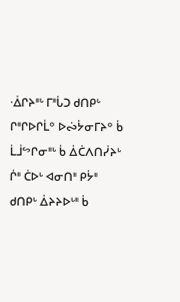ᐐᒋᔨᐦᒡ ᒥᐦᒑᑐ ᑯᑎᑭᒡ ᒋᐦᒋᐅᒋᒫᐤ ᐅᔔᔮᓂᒥᔨᐤ ᑳ ᒫᒨᔥᒋᓂᐦᒡ ᑳ ᐄᑖᐱᑎᓰᔨᒡ ᒌᐦ ᑖᐅᒡ ᐊᓂᑎᐦ ᑭᔮᐦ ᑯᑎᑭᒡ ᐄᔨᔨᐅᒡᐦ ᑳ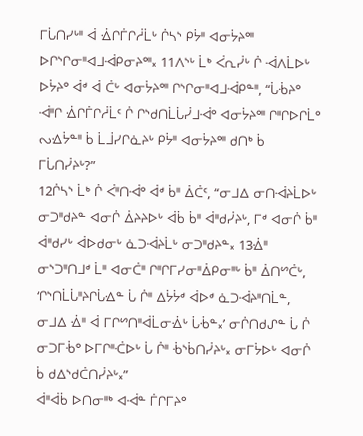ᒥᒑᑎᓯᒡᐦ ᐋ ᐐᒋᒦᒋᓲᒫᒡ ᒌᓴᔅ ᑭᔮᐦ ᐊᓂᔮᔨᐤᐦ ᐅᒋᔅᒋᓂᐦᐊᒧᐙᑭᓂᔨᐤᐦ᙮ 11ᐱᔅᒡ ᒫᒃ ᐹᕆᓰᒡ ᒌ ᐙᐱᒫᐅᒡ ᐅᔮᔨᐤ ᐋᒄ ᐋ ᑖᒡ ᐊᓂᔮᔨᐤᐦ ᒋᔅᒋᓂᐦᐊᒧᐙᑭᓐᐦ, “ᒑᒀᔨᐤ ᐙᐦᒋ ᐐᒋᒦᒋᓲᒫᑦ ᒌ ᒋᔅᑯᑎᒫᒑᓰᒧᐙᐤ ᐊᓂᔮᔨᐤᐦ ᒋᐦᒋᐅᒋᒫᐤ ᔓᐎᔮᓐᐦ ᑳ ᒫᒨᓯᒋᓈᔨᒡ ᑭᔮᐦ ᐊᓂᔮᔨᐤᐦ ᑯᑎᒃ ᑳ ᒥᒑᑎᓰᔨᒡ?”
12ᒌᓴᔅ ᒫᒃ ᒌ ᐹᐦᑎᐙᐤ ᐋᒄ ᑳᐦ ᐄᑖᑦ, “ᓂᒧᐃ ᓂᑎᐙᔨᒫᐅᒡ ᓂᑐᐦᑯᔨᓐ ᐊᓂᒌ ᐄᔨᔨᐅᒡ ᐋᑳ ᑳᐦ ᐋᐦᑯᓰᔨᒡ, ᒥᒄ ᐊᓂᒌ ᑳᐦ ᐋᐦᑯᓯᒡ ᐋᐅᑯᓂᒡ ᓈᑐᐙᔨᒫᒡ ᓂᑐᐦᑯᔨᓐ᙮ 13ᐐᐦ ᓂᔅᑐᐦᑎᒧᒄ ᒫᐦ ᐊᓂᑖᐦ ᒋᐦᒋᒥᓯᓂᐦᐄᑭᓂᐦᒡ ᑳᐦ ᐄᑎᔥᑖᒡ, ‘ᒋᔅᑎᒫᒑᐦᔨᒋᒑᐎᓐ ᒑ ᒌᐦ ᐃᔮᔮᒄ ᐋᐅᒄ ᓈᑐᐙᔨᐦᑎᒫᓐ, ᓂᒧᐃ ᐐᐦ ᐋ ᒥᒋᔥᑎᐦᐋᒫᓂᐐᒡ ᒑᒀᓐ᙮’ ᓂᒌᑎᑯᔑᓐ ᒑ ᒌ ᓂᑐᒥᒀᐤ ᐅᒥᒋᐦᑣᐅᒡ ᒑ ᒌᐦ ᒀᔅᑳᑎᓰᔨᒡ᙮ ᓂᒥᔮᐅᒡ ᐊᓂᒌ ᑳ ᑯᐃᔅᑯᑖᑎᓰᔨᒡ᙮”
ᐋᐦᐋᑳ ᐅᑎᓂᐦᒃ ᐊᐙᓐ ᒦᒋᒥᔨᐤ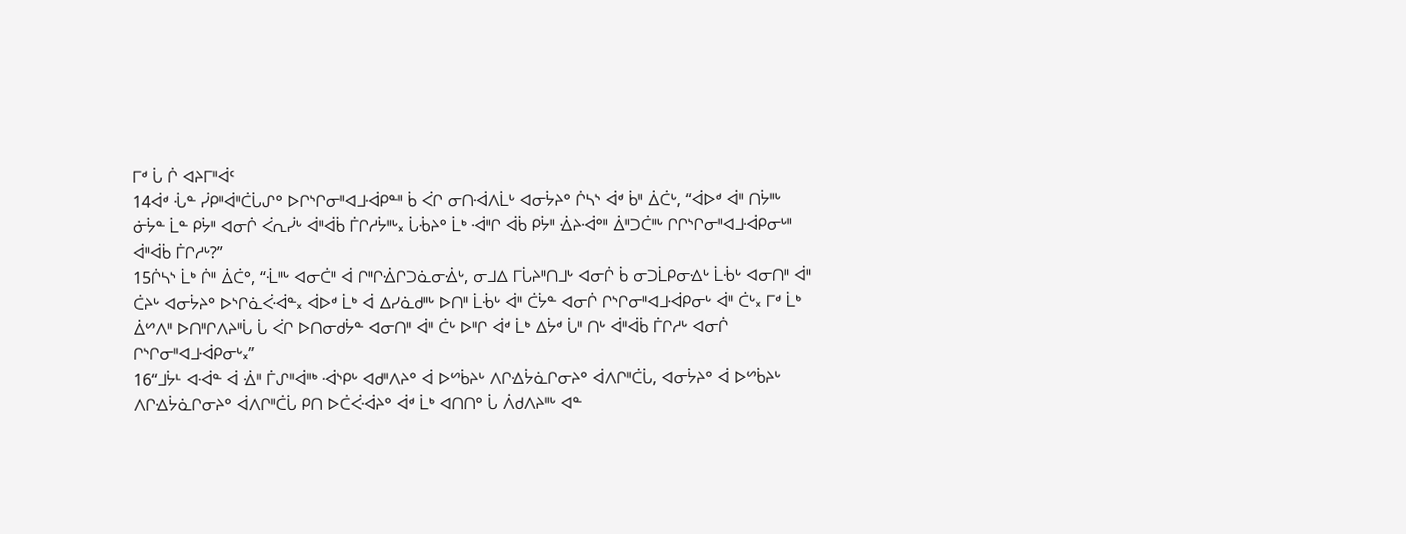ᒥᒄ ᒑ ᒌ ᐊᔨᒥᐦᐋᑦ
14ᐋᒄ ᒞᓐ ᓰᑭᐦᐋᐦᑖᒑᔑᐤ ᐅᒋᔅᒋᓂᐦᐊᒧᐙᑭᓐᐦ ᑳ ᐹᒋ ᓂᑎᐙᐱᒫᒡ ᐊᓂᔮᔨᐤ ᒌᓴᔅ ᐋᒄ ᑳᐦ ᐄᑖᒡ, “ᐋᐅᒄ ᐋᐦ ᑎᔮᐦᒡ ᓃᔮᓐ ᒫᓐ ᑭᔮᐦ ᐊᓂᒌ ᐹᕆᓰᒡ ᐋᐦᐋᑳ ᒦᒋᓱᔮᐦᒡ᙮ ᒑᒀᔨᐤ ᒫᒃ ᐙᐦᒋ ᐋᑳ ᑭᔮᐦ ᐐᔨᐙᐤᐦ ᐄᐦᑐᑖᐦᒡ ᒋᒋᔅᒋᓂᐦᐊᒧᐙᑭᓂᒡᐦ ᐋᐦᐋᑳ ᒦᒋᓱᒡ?”
15ᒌᓴᔅ ᒫᒃ ᒌᐦ ᐄᑖᐤ, “ᒸᐦᒡ ᐊᓂᑖᐦ ᐋ ᒋᐦᒋᐐᒋᑐᓈᓂᐐᒡ, ᓂᒧᐃ ᒥᒑᔨᐦᑎᒧᒡ ᐊᓂᒌ ᑳ ᓂᑐᒫᑭᓂᐎᒡ ᒫᒀᒡ ᐊᓂᑎᐦ ᐋᐦ ᑖᔨᒡ ᐊᓂᔮᔨᐤ ᐅᔅᒋᓈᐹᐙᓐ᙮ ᐋᐅᒄ ᒫᒃ ᐋ ᐃᓯᓈᑯᐦᒡ ᐅᑎᐦ ᒫᒀᒡ ᐋᐦ ᑖᔮᓐ ᐊᓂᒌ ᒋᔅᒋᓂᐦᐊᒧᐙᑭᓂᒡ ᐋᐦ ᑖᒡ᙮ ᒥᒄ ᒫᒃ ᐄᔥᐱᐦ ᐅᑎᐦᒋᐱᔨᐦᒑ ᒑ ᐹᒋ ᐅᑎᓂᑯᔮᓐ ᐊᓂᑎᐦ ᐋᐦ ᑖᒡ ᐅᐦᒋ ᐋᒄ ᒫᒃ ᐃᔮᒄ ᒑᐦ ᑎᒡ ᐋᐦᐋᑳ ᒦᒋᓱᒡ ᐊᓂᒌ ᒋᔅᒋᓂᐦᐊᒧᐙᑭᓂᒡ᙮”
16“ᒧᔮᒻ ᐊᐙᓐ ᐋ ᐐᐦ ᒦᔑᐦᐋᐦᒃ ᐙᔅᑭᒡ ᐊᑯᐦᐱᔨᐤ ᐋ ᐅᔥᑳᔨᒡ ᐱᒋᐎᔮᓈᒋᓂᔨᐤ ᐋᐱᒋᐦᑖᒑ, ᐊᓂᔮᔨᐤ ᐋ ᐅᔥᑳᔨᒡ ᐱᒋᐎᔮᓈᒋᓂᔨᐤ ᐋᐱᒋᐦᑖᒑ ᑭᑎ ᐅᑖᐹᐙᔨᐤ ᐋᒄ ᒫᒃ ᐊᑎᑎᐤ ᒑ ᐲᑯᐱᔨᐦᒡ ᐊᓐ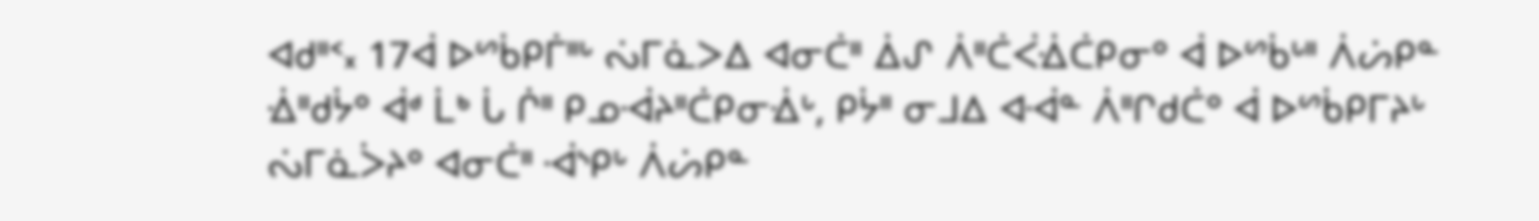ᐊᑯᐦᑉ᙮ 17ᐋ ᐅᔥᑳᑭᒦᐦᒡ ᔔᒥᓈᐳᐃ ᐊᓂᑖᐦ ᐄᔑ ᐲᐦᑖᐹᐐᑖᑭᓂᐤ ᐋ ᐅᔥᑳᒡᐦ ᐲᔖᑭᓐ ᐐᐦᑯᔮᐤ ᐋᒄ ᒫᒃ ᒑ ᒌᐦ ᑭᓄᐙᔨᐦᑖᑭᓂᐐᒡ, ᑭᔮᐦ ᓂᒧᐃ ᐊᐙᓐ ᐲᐦᒋᑯᑖᐤ ᐋ ᐅᔥᑳᑭᒥᔨᒡ ᔔᒥᓈᐴᔨᐤ ᐊᓂᑖᐦ ᐙᔅᑭᒡ ᐲᔖᑭᓐ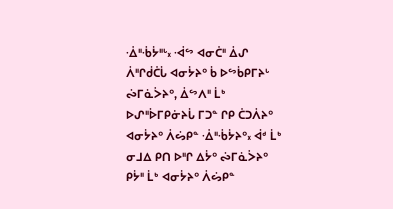ᐐᐦᒀᔮᐦᒡ᙮ ᐙᔥ ᐊᓂᑖᐦ ᐄᔑ ᐲᐦᒋᑰᑖᒑ ᐊᓂᔮᔨᐤ ᑳ ᐅᔥᑳᑭᒥᔨᒡ ᔔᒥᓈᐴᔨᐤ, ᐄᔥᐱᐦ ᒫᒃ ᐅᔑᐦᐆᒥᑭᓃᔨᒑ ᒥᑐᓐ ᒋᑭ ᑖᑐᐲᔨᐤ ᐊᓂᔮᔨᐤ ᐲᔖᑭᓐ ᐐᐦᒀᔮᔨᐤ᙮ ᐋᒄ ᒫᒃ ᓂᒧᐃ ᑭᑎ ᐅᐦᒋ ᐃᔮᐤ ᔔᒥᓈᐴᔨᐤ ᑭᔮᐦ ᒫᒃ ᐊᓂᔮᔨᐤ ᐲᔖᑭᓐ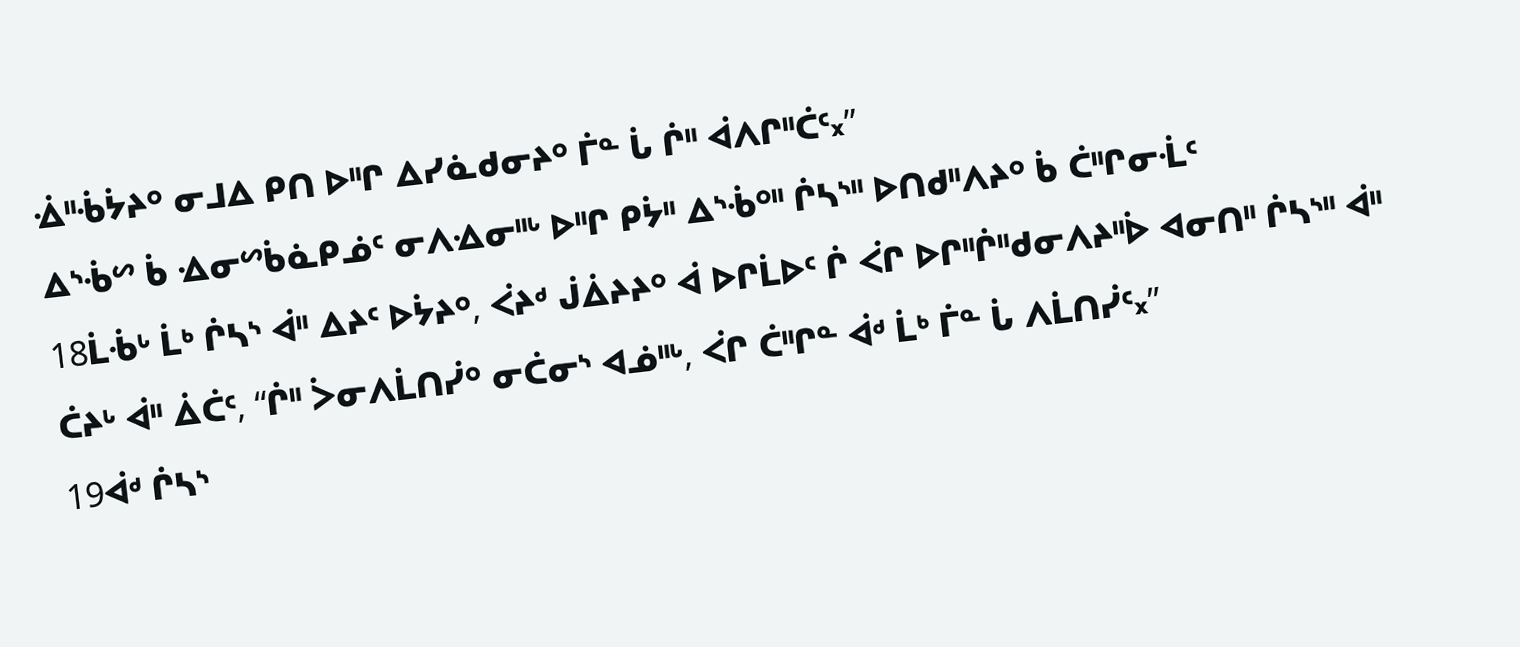ᐐᐦᒀᔮᔨᐤ ᓂᒧᐃ ᑭᑎ ᐅᐦᒋ ᐃᓯᓈᑯᓂᔨᐤ ᒦᓐ ᒑ ᒌᐦ ᐋᐱᒋᐦᑖᑦ᙮”
ᐃᔅᒀᔥ ᑳ ᐎᓂᔥᑳᓈᑭᓅᑦ ᓂᐱᐎᓂᐦᒡ ᐅᐦᒋ ᑭᔮᐦ ᐃᔅᒀᐤᐦ ᒌᓴᔅᐦ ᐅᑎᑯᐦᐱᔨᐤ ᑳ ᑖᐦᒋᓂᒸᑦ
18ᒫᒀᒡ ᒫᒃ ᒌᓴᔅ ᐋᐦ ᐃᔨᑦ ᐅᔮᔨᐤ, ᐹᔨᒄ ᒎᐄᔨᔨᐤ ᐋ ᐅᒋᒫᐅᑦ ᒌ ᐹᒋ ᐅᒋᐦᒌᐦᑯᓂᐱᔨᐦᐆ ᐊᓂᑎᐦ ᒌᓴᔅᐦ ᐋᐦ ᑖᔨᒡ ᐋᐦ ᐄᑖᑦ, “ᒌᐦ ᐴᓂᐱᒫᑎᓰᐤ ᓂᑖᓂᔅ ᐊᓅᐦᒡ, ᐹᒋ ᑖᐦᒋᓐ ᐋᒄ ᒫᒃ ᒦᓐ ᒑ ᐱᒫᑎᓰᑦ᙮”
19ᐋᒄ ᒌᓴᔅ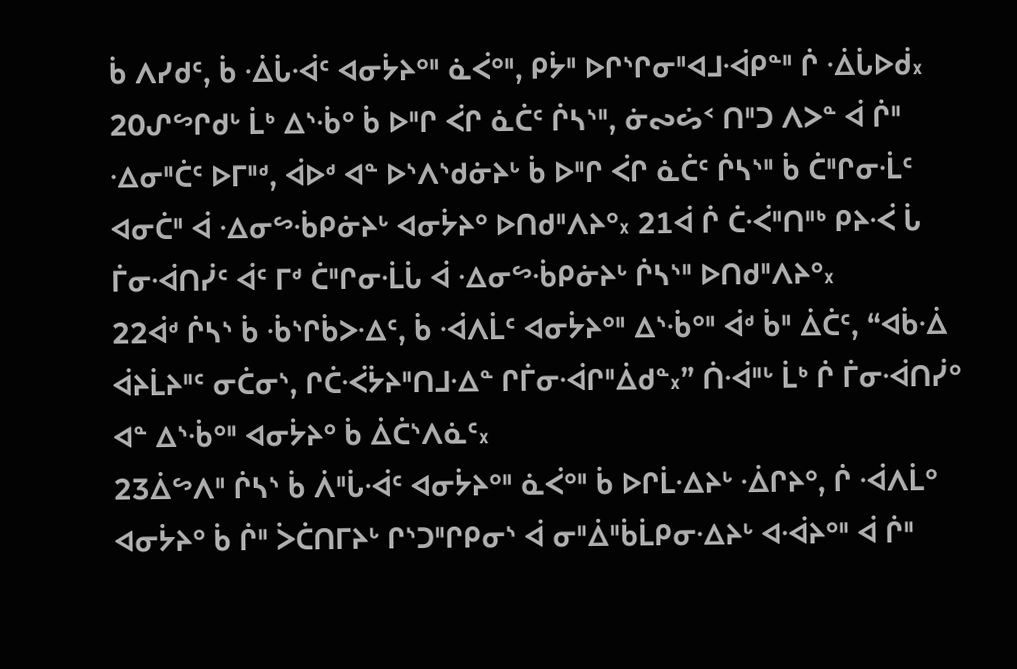ᑳ ᐱᓯᑯᑦ, ᑳ ᐐᒑᐙᑦ ᐊᓂᔮᔨᐤᐦ ᓈᐹᐤᐦ, ᑭᔮᐦ ᐅᒋᔅᒋᓂᐦᐊᒧᐙᑭᓐᐦ ᒌ ᐐᒑᐅᑰ᙮
20ᔑᔥᒋᑯᒡ ᒫᒃ ᐃᔅᒀᐤ ᑳ ᐅᐦᒋ ᐹᒋ ᓈᑖᑦ ᒌᓴᔅᐦ, ᓃᔓᔖᑉ ᑎᐦᑐ ᐱᐳᓐ ᐋ ᒌᐦ ᐎᓂᐦᑖᑦ ᐅᒥᐦᒄ, ᐋᐅᒄ ᐊᓐ ᐅᔅᐱᔅᑯᓃᔨᒡ ᑳ ᐅᐦᒋ ᐹᒋ ᓈᑖᑦ ᒌᓴᔅᐦ ᑳ ᑖᐦᒋᓂᒸᑦ ᐊᓂᑖᐦ ᐋ ᐎᓂᔥᒀᑭᓃᔨᒡ ᐊᓂᔮᔨᐤ ᐅᑎᑯᐦᐱᔨᐤ᙮ 21ᐋ ᒌ ᑖᑆᐦᑎᐦᒃ ᑭᔨᑆ ᒑ ᒦᓂᐙᑎᓰᑦ ᐋᑦ ᒥᒄ ᑖᐦᒋᓂᒸᒑ ᐋ ᐎᓂᔥᒀᑭᓃᔨᒡ ᒌᓴᔅᐦ ᐅᑎᑯᐦᐱᔨᐤ᙮
22ᐋᒄ ᒌᓴᔅ ᑳ ᒀᔅᒋᑳᐳᐎᑦ, ᑳ ᐙᐱᒫᑦ ᐊᓂᔮᔨᐤᐦ ᐃᔅᒀᐤᐦ ᐋᒄ ᑳᐦ ᐄᑖᑦ, “ᐊᑳᐐ ᐋᔨᒫᔨᐦᑦ ᓂᑖᓂᔅ, ᒋᑖᑆᔮᔨᐦᑎᒧᐎᓐ ᒋᒦᓂᐙᒋᐦᐄᑯᓐ᙮” ᑏᐙᐦᒡ ᒫᒃ ᒌ ᒦᓂᐙᑎᓰᐤ ᐊᓐ ᐃᔅᒀᐤᐦ ᐊᓂᔮᔨᐤ ᑳ ᐄᑖᔅᐱᓈᑦ᙮
23ᐄᔥᐱᐦ ᒌᓴᔅ ᑳ ᐲᐦᒑᐙᑦ ᐊᓂᔮᔨᐤᐦ ᓈᐹᐤᐦ ᑳ ᐅᒋᒫᐎᔨᒡ ᐐᒋᔨᐤ, ᒌ ᐙᐱᒫᐤ ᐊᓂᔮᔨᐤ ᑳ ᒌᐦ ᐴᑖᑎᒥᔨᒡ ᒋᔅᑐᐦᒋᑭᓂᔅ ᐋ ᓂᐦᐄᐦᑳᒫᑭᓂᐎᔨᒡ ᐊᐙᔨᐤᐦ ᐋ ᒌᐦ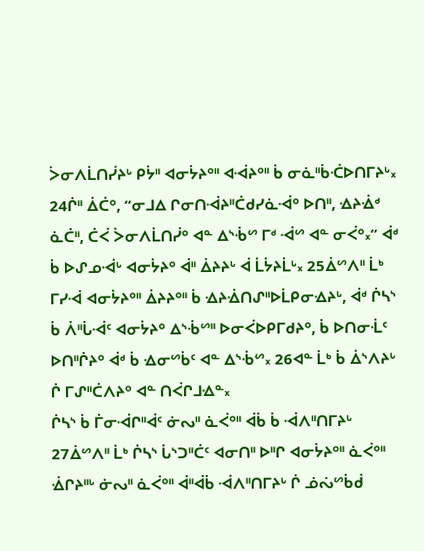ᐴᓂᐱᒫᑎᓰᔨᒡ ᑭᔮᐦ ᐊᓂᔮᔨᐤᐦ ᐊᐙᔨᐤᐦ ᑳ ᓂᓈᐦᑳᑣᐅᑎᒥᔨᒡ᙮ 24ᒌᐦ ᐄᑖᐤ, “ᓂᒧᐃ ᒋᓂᑎᐙᔨᐦᑖᑯᓯᓈᐙᐤ ᐅᑎᐦ, ᐎᔨᐐᒄ ᓈᑖᐦ, ᑖᐹ ᐴᓂᐱᒫᑎᓰᐤ ᐊᓐ ᐃᔅᒀᔥ ᒥᒄ ᐙᔥ ᐊᓐ ᓂᐹᐤ᙮” ᐋᒄ ᑳ ᐅᔑᓄᐙᒡ ᐊᓂᔮᔨᐤ ᐋᐦ ᐄᔨᔨᒡ ᐋ ᒫᔮᔨᒫᒡ᙮ 25ᐄᔥᐱᐦ ᒫᒃ ᒥᓯᐙ ᐊᓂᔮᔨᐤᐦ ᐄᔨᔨᐤᐦ ᑳ ᐎᔨᐐᑎᔑᐦᐅᒫᑭᓂᐎᔨᒡ, ᐋᒄ ᒌᓴᔅ ᑳ ᐲᐦᒑᐙᑦ ᐊᓂᔮᔨᐤ ᐃᔅᒀᔥᐦ ᐅᓂᐹᐅᑭᒥᑯᔨᐤ, ᑳ ᐅᑎᓂᒸᑦ ᐅᑎᐦᒌᔨᐤ ᐋᒄ ᑳ ᐎᓂᔥᑳᑦ ᐊᓐ ᐃᔅᒀᔥ᙮ 26ᐊᓐ ᒫᒃ ᑳ ᐄᔅᐱᔨᒡ ᒌ ᒥᔑᐦᑖᐱᔨᐤ ᐊᓐ ᑎᐹᒋᒧᐎᓐ᙮
ᒌᓴᔅ ᑳ ᒦᓂᐙᒋᐦᐋᑦ ᓃᔓᐦ ᓈᐹᐤᐦ ᐋᑳ ᑳ ᐙᐱᐦᑎᒥᔨᒡ
27ᐄᔥᐱᐦ ᒫᒃ ᒌᓴᔅ ᒑᔅᑐᐦᑖᑦ ᐊᓂᑎᐦ ᐅᐦᒋ ᐊᓂᔮᔨᐤᐦ ᓈᐹᐤᐦ ᐐᒋᔨᐦᒡ ᓃᔓᐦ ᓈᐹᐤᐦ ᐋᐦᐋᑳ ᐙᐱᐦᑎᒥᔨᒡ ᒌ ᓅᔔᔥᑳᑰ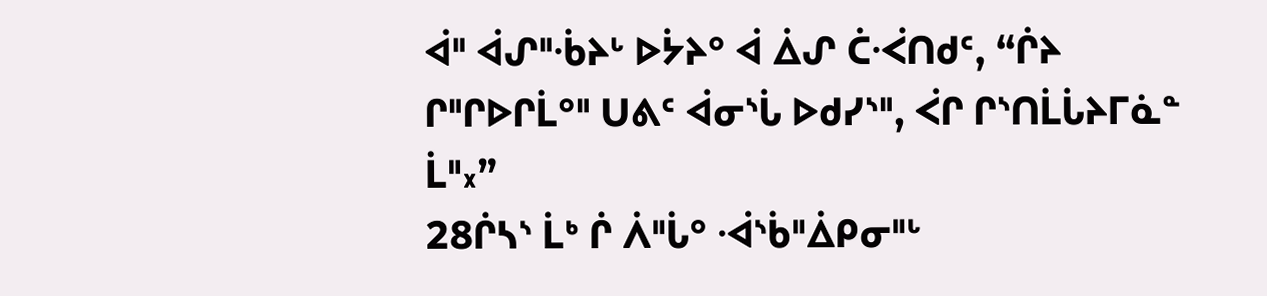ᐋᐦ ᐋᔑᐦᒀᔨᒡ ᐅᔮᔨᐤ ᐋ ᐄᔑ ᑖᑆᑎᑯᑦ, “ᒌᔨ ᒋᐦᒋᐅᒋᒫᐤᐦ ᑌᕕᑦ ᐋᓂᔅᒑ ᐅᑯᓯᔅᐦ, ᐹᒋ ᒋᔅᑎᒫᒑᔨᒥᓈᓐ ᒫᐦ᙮”
28ᒌᓴᔅ ᒫᒃ ᒌ ᐲᐦᒑᐤ ᐙᔅᑳᐦᐄᑭᓂᐦᒡ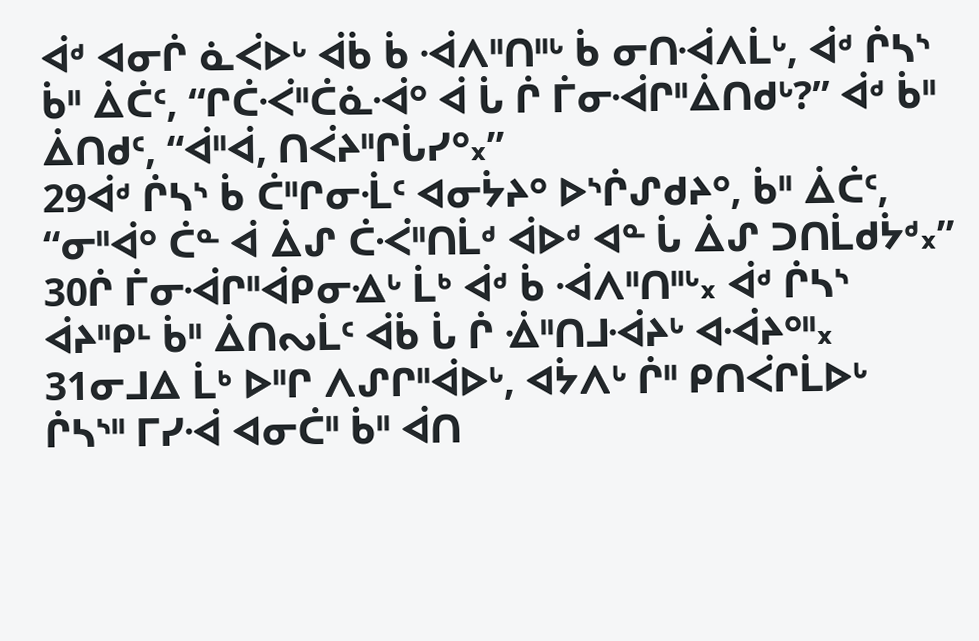ᐋᒄ ᐊᓂᒌ ᓈᐹᐅᒡ ᐋᑳ ᑳ ᐙᐱᐦᑎᐦᒡ ᑳ ᓂᑎᐙᐱᒫᒡ, ᐋᒄ ᒌᓴᔅ ᑳᐦ ᐄᑖᑦ, “ᒋᑖᑆᐦᑖᓈᐙᐤ ᐋ ᒑ ᒌ ᒦᓂᐙᒋᐦᐄᑎᑯᒡ?” ᐋᒄ ᑳᐦ ᐄᑎᑯᑦ, “ᐋᐦᐋ, ᑎᐹᔨᐦᒋᒑᓯᐤ᙮”
29ᐋᒄ ᒌᓴᔅ ᑳ ᑖᐦᒋᓂᒸᑦ ᐊᓂᔮᔨᐤ ᐅᔅᒌᔑᑯᔨᐤ, ᑳᐦ ᐄᑖᑦ, “ᓂᐦᐋᐤ ᑖᓐ ᐋ ᐄᔑ ᑖᑆᐦᑎᒫᒄ ᐋᐅᒄ ᐊᓐ ᒑ ᐄᔑ ᑐᑎᒫᑯᔮᒄ᙮” 30ᒌ ᒦᓂᐙᒋᐦᐋᑭᓂᐎᒡ ᒫᒃ ᐋᒄ ᑳ ᐙᐱᐦᑎᐦᒡ᙮ ᐋᒄ ᒌᓴᔅ ᐋᔨᐦᑭᒻ ᑳᐦ ᐄᑎᔓᒫᑦ ᐋᑳ ᒑ ᒌ ᐐᐦᑎᒧᐙᔨᒡ ᐊᐙᔨᐤᐦ᙮
31ᓂᒧᐃ ᒫᒃ ᐅᐦᒋ ᐱᔑᒋᐦᐋᐅᒡ, ᐊᔮᐱᒡ ᒌᐦ ᑭᑎᐹᒋᒫᐅᒡ ᒌᓴᔅᐦ ᒥᓯᐙ ᐊᓂᑖᐦ ᑳᐦ ᐋᑎ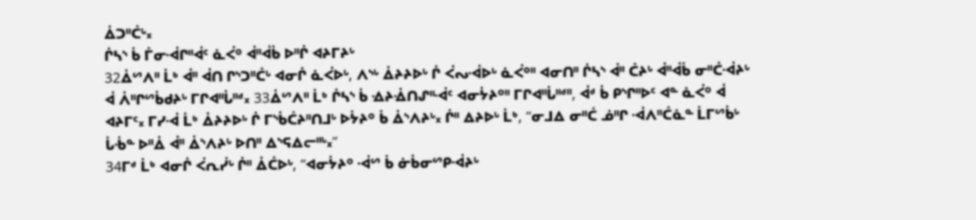ᐄᑐᐦᑖᒡ᙮
ᒌᓴᔅ ᑳ ᒦᓂᐙᒋᐦᐋᑦ ᓈᐹᐤ ᐋᐦᐋᑳ ᐅᐦᒌ ᐊᔨᒥᔨᒡ
32ᐄᔥᐱᐦ ᒫᒃ ᐋᐦ ᐋᑎ ᒋᔅᑐᐦᑖᒡ ᐊᓂᒌ ᓈᐹᐅᒡ, ᐱᔅᒡ ᐄᔨᔨᐅᒡ ᒌ ᐹᔓᐙᐅᒡ ᓈᐹᐤᐦ ᐊᓂᑎᐦ ᒌᓴᔅ ᐋᐦ ᑖᔨᒡ ᐋᐦᐋᑳ ᓂᐦᑖᐙᔨᒡ ᐋ ᐲᐦᒋᔥᑳᑯᔨᒡ ᒥᒋᐊᐦᒑᐦᒄ᙮ 33ᐄᔥᐱᐦ ᒫᒃ ᒌᓴᔅ ᑳ ᐎᔨᐐᑎᔑᐦᐙᑦ ᐊᓂᔮᔨᐤᐦ ᒥᒋᐊᐦᒑᐦᒄᐦ, ᐋᒄ ᑳ ᑭᔅᒋᐦᐅᑦ ᐊᓐ ᓈᐹᐤ ᐋ ᐊᔨᒥᑦ᙮ ᒥᓯᐙ ᒫᒃ ᐄᔨᔨᐅᒡ ᒌ ᒥᔅᑳᑖᔨᐦᑎᒧᒡ ᐅᔮᔨᐤ ᑳ ᐄᔅᐱᔨᒡ᙮ ᒌᐦ ᐃᔨᐅᒡ ᒫᒃ, “ᓂᒧᐃ ᓂᐦᑖ ᓅᐦᒋ ᐙᐱᐦᑖᓈᓐ ᒫᒥᔥᑳᒡ ᒑᒀᓐ ᐅᐦᐄ ᐋᐦ ᐄᔅᐱᔨᒡ ᐅᑎᐦ ᐃᔅᕋᐃᓕᐦᒡ᙮”
34ᒥᒄ ᒫᒃ ᐊᓂᒌ ᐹᕆᓰᒡ ᒌᐦ ᐄᑖᐅᒡ, “ᐊᓂᔮᔨᐤ ᐙᔥ ᑳ ᓃᑳᓂᔥᑭᐙᔨᒡ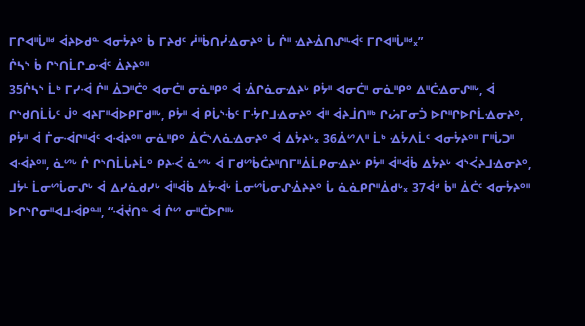ᒥᒋᐊᐦᒑᐦᒄ ᐋᔨᐅᑯᓐ ᐊᓂᔮᔨᐤ ᑳ ᒥᔨᑯᑦ ᓲᐦᑳᑎᓰᐎᓂᔨᐤ ᒑ ᒌᐦ ᐎᔨᐐᑎᔑᐦᐙᑦ ᒥᒋᐊᐦᒑᐦᒄ᙮”
ᒌᓴᔅ ᑳ ᒋᔅᑎᒫᒋᓄᐙᑦ ᐄᔨᔨᐤᐦ
35ᒌᓴᔅ ᒫᒃ ᒥᓯᐙ ᒌᐦ ᐄᑐᐦᑖᐤ ᐊᓂᑖᐦ ᓂᓈᐦᑭᐤ ᐋ ᐐᒋᓈᓂᐎᔨᒡ ᑭᔮᐦ ᐊᓂᑖᐦ ᓂᓈᐦᑭᐤ ᐃᐦᑖᐎᓂᔑᐦᒡ, ᐋ ᒋᔅᑯᑎᒫᒑᑦ ᒎᐤ ᐊᔨᒥᐦᐋᐅᑭᒥᑯᐦᒡ, ᑭᔮᐦ ᐋ ᑭᒑᔅᒀᑦ ᒥᔻᒋᒧᐎᓂᔨᐤ ᐋᐦ ᐋᔨᒨᑎᐦᒃ ᒋᔖᒥᓂᑑ ᐅᒋᐦᒋᐅᒋᒫᐎᓂᔨᐤ, ᑭᔮᐦ ᐋ ᒦᓂᐙᒋᐦᐋᑦ ᐊᐙᔨᐤᐦ ᓂᓈᐦᑭᐤ ᐄᑖᔅᐱᓈᐎᓂᔨᐤ ᐋ ᐃᔮᔨᒡ᙮ 36ᐄᔥᐱᐦ ᒫᒃ ᐎᔮᐱᒫᑦ ᐊᓂᔮᔨᐤᐦ ᒥᐦᒑᑐᐦ ᐊᐙᔨᐤᐦ, ᓈᔥᒡ ᒌ ᒋᔅᑎᒫᒑᔨᒫᐤ ᑭᔨᑆ ᓈᔥᒡ ᐋ ᒥᑯᔥᑳᑖᔨᐦᑎᒥᐦᐄᒫᑭᓂᐎᔨᒡ ᑭᔮᐦ ᐋᐦᐋᑳ ᐃᔮᔨᒡ ᐊᔅᐹᔨᒧᐎᓂᔨᐤ, ᒧᔮᒻ ᒫᓂᔥᒑᓂᔑᒡ ᐋ ᐃᓯᓈᑯᓯᒡ ᐋᐦᐋᑳ ᐃᔮᐙᒡ ᒫᓂᔥᒑᓂᔑᐐᔨᔨᐤ ᒑ ᓈᓈᑭᒋᐦᐄᑯᒡ᙮ 37ᐋᒄ ᑳᐦ ᐄᑖᑦ ᐊᓂᔮᔨᐤᐦ ᐅᒋᔅᒋᓂᐦᐊᒧᐙᑭᓐᐦ, “ᐙᔫᑎᓐ ᐋ ᒌᔥ ᓂᐦᑖᐅᒋᐦᒡ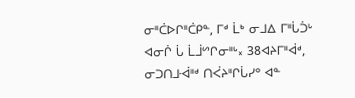ᓂᐦᑖᐅᒋᐦᑖᑭᓐ, ᒥᒄ ᒫᒃ ᓂᒧᐃ ᒥᐦᒑᑑᒡ ᐊᓂᒌ ᒑ ᒫᒨᔥᒋᓂᐦᒡ᙮ 38ᐊᔨᒥᐦᐋᒄ, ᓂᑐᑎᒧᐙᐦᒄ ᑎᐹᔨᐦᒋᒑᓯᐤ ᐊᓐ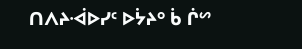ᑎᐱᔨᐙᐅᓯᑦ ᐅᔮᔨᐤ ᑳ ᒌᔥ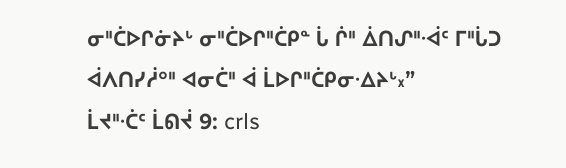ᓂᐦᑖᐅᒋᓃᔨᒡ ᓂᐦᑖᐅᒋᐦᑖᑭᓐ ᒑ ᒌᐦ ᐄᑎᔑᐦᐙᑦ ᒥᐦᒑᑐ ᐋᐱᑎᓯᓲᐤᐦ ᐊᓂᑖᐦ ᐋ ᒫᐅᒋᐦᑖᑭᓂᐎᔨᒡ᙮”
ᒫᔪᐦᐧᑖᑦ ᒫᕠᔫ 9: crls